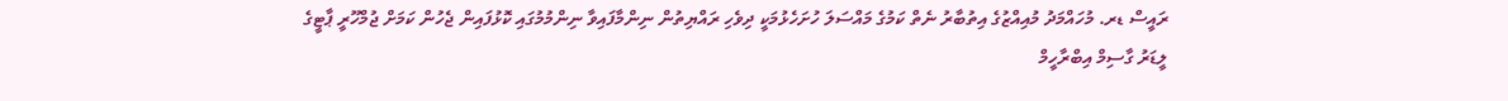ރައީސް ޑރ. މުހައްމަދު މުއިއްޒުގެ އިތުބާރު ނެތް ކަމުގެ މައްސަލަ ހުށަހެޅުމަކީ ދިވެހި ރައްޔިތުން ނިންމާފައިވާ ނިންމުމުގައި ކޮޅުފައިން ޖެހުން ކަމަށް ޖުމްހޫރީ ޕާޓީގެ ލީޑަރު ގާސިމް އިބްރާހީމް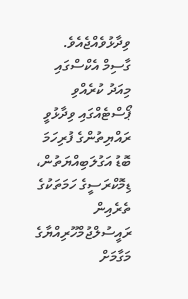ވިދާޅުވެއްޖެއެވެ.
ގާސިމް އެކްސްގައި މިއަދު ކުރެއްވި ޕޯސްޓެއްގައި ވިދާޅުވީ ރައްޔިތުންގެ ފުރިހަމަ ބޮޑު އަގުލަބިއްޔަތުން، ޑިމޮކްރަސީގެ ހަމަތަކުގެ ތެރެއިން ރައީސުލްޖުމްހޫރިއްޔާގެ މަގާމަށް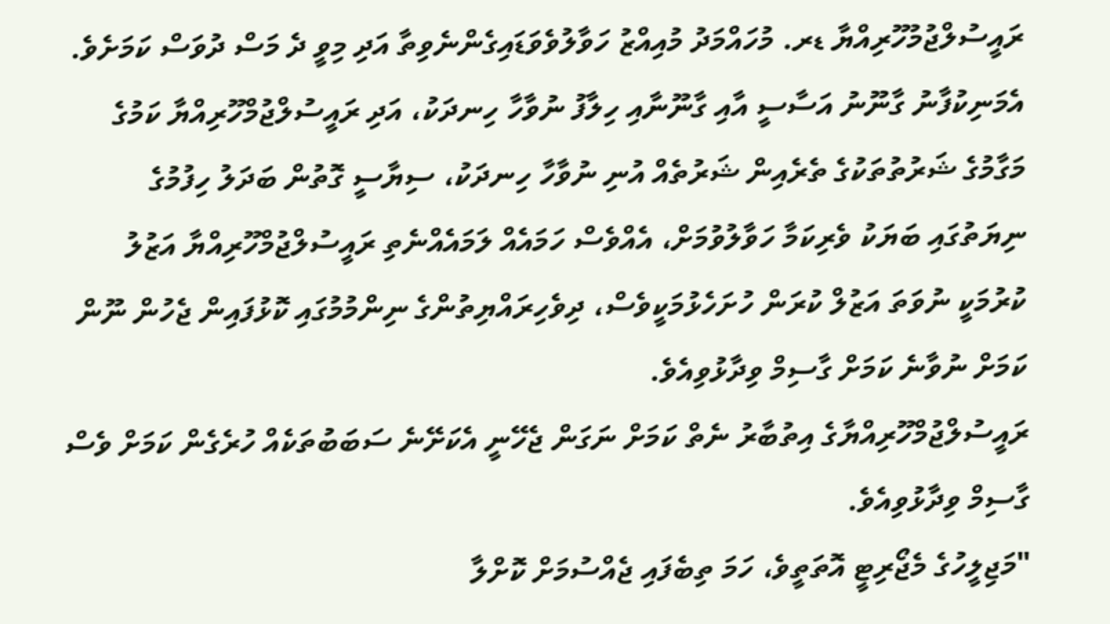ރައީސުލްޖުމުހޫރިއްޔާ ޑރ. މުހައްމަދު މުއިއްޒު ހަވާލުވެވަޑައިގެންނެވިތާ އަދި މިވީ ދެ މަސް ދުވަސް ކަމަށެވެ.
އެމަނިކުފާނު ގާނޫނު އަސާސީ އާއި ގާނޫނާއި ހިލާފު ނުވާހާ ހިނދަކު، އަދި ރައީސުލްޖުމްހޫރިއްޔާ ކަމުގެ މަގާމުގެ ޝަރުތުތަކުގެ ތެރެއިން ޝަރުތެއް އުނި ނުވާހާ ހިނދަކު، ސިޔާސީ ގޮތުން ބަދަލު ހިފުމުގެ ނިޔަތުގައި ބަޔަކު ވެރިކަމާ ހަވާލުވުމަށް، އެއްވެސް ހަމައެއް ލަމައެއްނެތި ރައީސުލްޖުމްހޫރިއްޔާ އަޒުލު ކުރުމަކީ ނުވަތަ އަޒުލް ކުރަން ހުށަހެޅުމަކީވެސް، ދިވެހިރައްޔިތުންގެ ނިންމުމުގައި ކޮޅުފައިން ޖެހުން ނޫން ކަމަށް ނުވާނެ ކަމަށް ގާސިމް ވިދާޅުވިއެވެ.
ރައީސުލްޖުމްހޫރިއްޔާގެ އިތުބާރު ނެތް ކަމަށް ނަގަން ޖެހޭނީ އެކަށޭނެ ސަބަބުތަކެއް ހުރެގެން ކަމަށް ވެސް ގާސިމް ވިދާޅުވިއެވެ.
"މަޖިލީހުގެ މެޖޯރިޓީ އޮތަތީވެ، ހަމަ ތިބެފައި ޖެއްސުމަށް ކޮށްލާ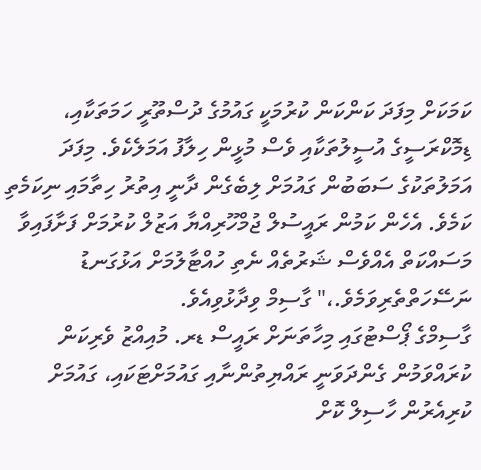ކަމަކަށް މިފަދަ ކަންކަން ކުރުމަކީ ގައުމުގެ ދުސްތޫރީ ހަމަތަކާއި، ޑިމޮކްރަސީގެ އުސީލުތަކާއި ވެސް މުޅީން ހިލާފު އަމަލެކެވެ. މިފަދަ އަމަލުތަކުގެ ސަބަބުން ގައުމަށް ލިބެގެން ދާނީ އިތުރު ހިތާމައި ނިކަމެތި ކަމެވެ. އެހެން ކަމުން ރައީސުލް ޖުމްހޫރިއްޔާ އަޒުލް ކުރުމަށް ފަށާފައިވާ މަސައްކަތް އެއްވެސް ޝަރުތެއް ނެތި ހުއްޓާލުމަށް އަޅުގަނޑު ނަސޭހަތްތެރިވަމެވެ.،" ގާސިމް ވިދާޅުވިއެވެ.
ގާސިމްގެ ޕޯސްޓުގައި މިހާތަނަށް ރައީސް ޑރ. މުއިއްޒު ވެރިކަން ކުރައްވަމުން ގެންދަވަނީ ރައްޔިތުންނާއި ގައުމަށްޓަކައި، ގައުމަށް ކުރިއެރުން ހާސިލް ކޮށް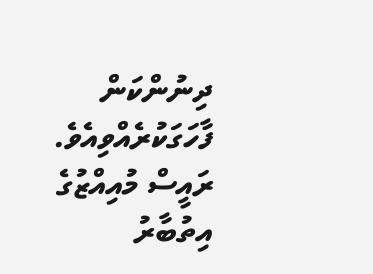ދިނުންކަން ފާހަގަކުރެއްވިއެވެ.
ރައީސް މުއިއްޒުގެ އިތުބާރު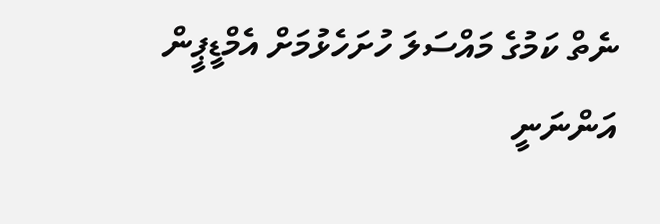ނެތް ކަމުގެ މައްސަލަ ހުށަހެޅުމަށް އެމްޑީޕީން އަންނަނީ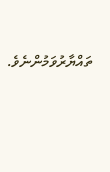ތައްޔާރުވަމުންނެވެ.